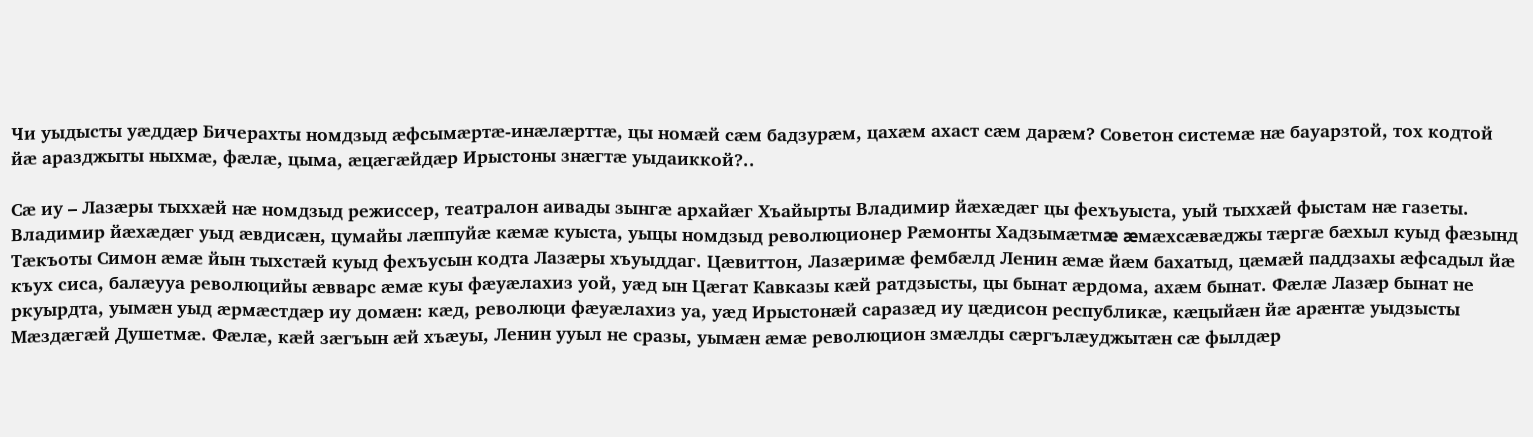Чи уыдысты уæддæр Бичерахты номдзыд æфсымæртæ-инæлæрттæ, цы номæй сæм бадзурæм, цахæм ахаст сæм дарæм? Советон системæ нæ бауарзтой, тох кодтой йæ аразджыты ныхмæ, фæлæ, цыма, æцæгæйдæр Ирыстоны знæгтæ уыдаиккой?..

Сæ иу – Лазæры тыххæй нæ номдзыд режиссер, театралон аивады зынгæ архайæг Хъайырты Владимир йæхæдæг цы фехъуыста, уый тыххæй фыстам нæ газеты. Владимир йæхæдæг уыд æвдисæн, цумайы лæппуйæ кæмæ куыста, уыцы номдзыд революционер Рæмонты Хадзымæтмæ æмæхсæвæджы тæргæ бæхыл куыд фæзынд Тæкъоты Симон æмæ йын тыхстæй куыд фехъусын кодта Лазæры хъуыддаг. Цæвиттон, Лазæримæ фембæлд Ленин æмæ йæм бахатыд, цæмæй паддзахы æфсадыл йæ къух сиса, балæууа революцийы æвварс æмæ куы фæуæлахиз уой, уæд ын Цæгат Кавказы кæй ратдзысты, цы бынат æрдома, ахæм бынат. Фæлæ Лазæр бынат не ркуырдта, уымæн уыд æрмæстдæр иу домæн: кæд, революци фæуæлахиз уа, уæд Ирыстонæй саразæд иу цæдисон республикæ, кæцыйæн йæ арæнтæ уыдзысты Мæздæгæй Душетмæ. Фæлæ, кæй зæгъын æй хъæуы, Ленин ууыл не сразы, уымæн æмæ революцион змæлды сæргълæуджытæн сæ фылдæр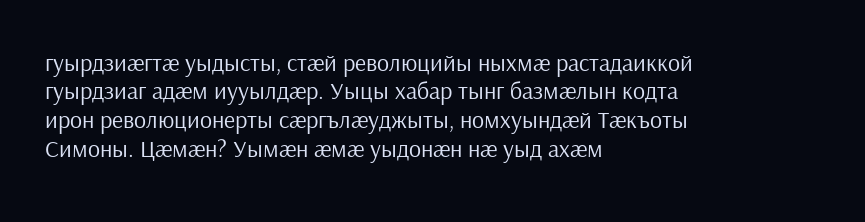гуырдзиæгтæ уыдысты, стæй революцийы ныхмæ растадаиккой гуырдзиаг адæм иууылдæр. Уыцы хабар тынг базмæлын кодта ирон революционерты сæргълæуджыты, номхуындæй Тæкъоты Симоны. Цæмæн? Уымæн æмæ уыдонæн нæ уыд ахæм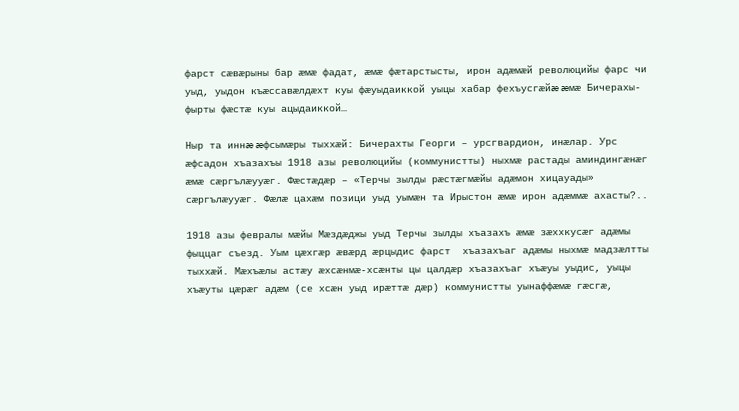фарст сæвæрыны бар æмæ фадат, æмæ фæтарстысты, ирон адæмæй революцийы фарс чи уыд, уыдон къæссавæлдæхт куы фæуыдаиккой уыцы хабар фехъусгæйæ æмæ Бичерахы-фырты фæстæ куы ацыдаиккой…

Ныр та иннæ æфсымæры тыххæй: Бичерахты Георги – урсгвардион, инæлар. Урс æфсадон хъазахъы 1918 азы революцийы (коммунистты) ныхмæ растады аминдингæнæг æмæ сæргълæууæг. Фæстæдæр – «Терчы зылды рæстæгмæйы адæмон хицауады» сæргълæууæг. Фæлæ цахæм позици уыд уымæн та Ирыстон æмæ ирон адæммæ ахасты?..

1918 азы февралы мæйы Мæздæджы уыд Терчы зылды хъазахъ æмæ зæххкусæг адæмы фыццаг съезд. Уым цæхгæр æвæрд æрцыдис фарст  хъазахъаг адæмы ныхмæ мадзæлтты тыххæй. Мæхъæлы астæу æхсæнмæ-хсæнты цы цалдæр хъазахъаг хъæуы уыдис, уыцы хъæуты цæрæг адæм (се хсæн уыд ирæттæ дæр) коммунистты уынаффæмæ гæсгæ,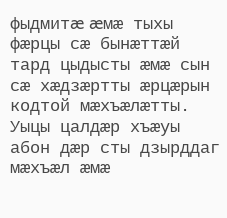фыдмитæ æмæ тыхы фæрцы сæ бынæттæй тард цыдысты æмæ сын сæ хæдзæртты æрцæрын кодтой мæхъæлæтты. Уыцы цалдæр хъæуы абон дæр сты дзырддаг мæхъæл æмæ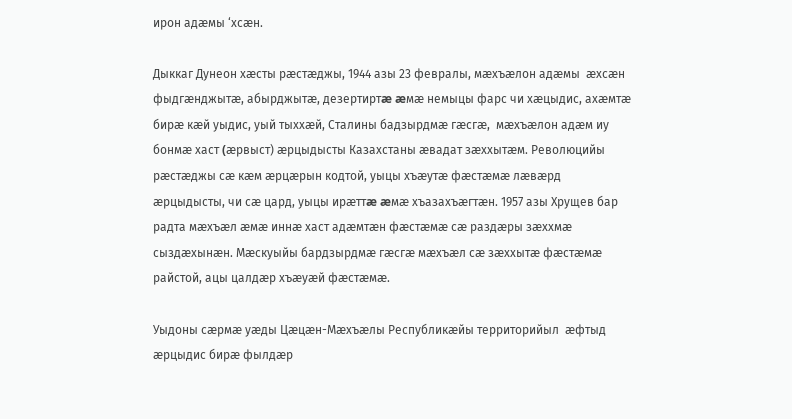ирон адæмы ‘хсæн.

Дыккаг Дунеон хæсты рæстæджы, 1944 азы 23 февралы, мæхъæлон адæмы  æхсæн фыдгæнджытæ, абырджытæ, дезертиртæ æмæ немыцы фарс чи хæцыдис, ахæмтæ бирæ кæй уыдис, уый тыххæй, Сталины бадзырдмæ гæсгæ,  мæхъæлон адæм иу бонмæ хаст (æрвыст) æрцыдысты Казахстаны æвадат зæххытæм. Революцийы рæстæджы сæ кæм æрцæрын кодтой, уыцы хъæутæ фæстæмæ лæвæрд æрцыдысты, чи сæ цард, уыцы ирæттæ æмæ хъазахъæгтæн. 1957 азы Хрущев бар радта мæхъæл æмæ иннæ хаст адæмтæн фæстæмæ сæ раздæры зæххмæ сыздæхынæн. Мæскуыйы бардзырдмæ гæсгæ мæхъæл сæ зæххытæ фæстæмæ райстой, ацы цалдæр хъæуæй фæстæмæ.

Уыдоны сæрмæ уæды Цæцæн-Мæхъæлы Республикæйы территорийыл  æфтыд æрцыдис бирæ фылдæр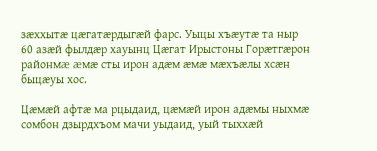зæххытæ цæгатæрдыгæй фарс. Уыцы хъæутæ та ныр 60 азæй фылдæр хауынц Цæгат Ирыстоны Горæтгæрон районмæ æмæ сты ирон адæм æмæ мæхъæлы хсæн быцæуы хос.

Цæмæй афтæ ма рцыдаид, цæмæй ирон адæмы ныхмæ сомбон дзырдхъом мачи уыдаид, уый тыххæй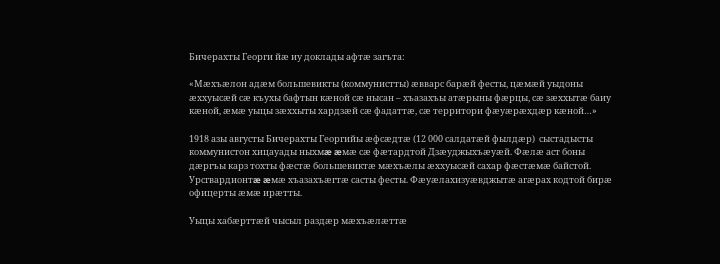Бичерахты Георги йæ иу доклады афтæ загъта:

«Мæхъæлон адæм большевикты (коммунистты) æвварс барæй фесты, цæмæй уыдоны æххуысæй сæ къухы бафтын кæной сæ нысан – хъазахъы атæрыны фæрцы, сæ зæххытæ баиу кæной, æмæ уыцы зæххыты хардзæй сæ фадаттæ, сæ территори фæуæрæхдæр кæной…»

1918 азы августы Бичерахты Георгийы æфсæдтæ (12 000 салдатæй фылдæр)  сыстадысты коммунистон хицауады ныхмæ æмæ сæ фæтардтой Дзæуджыхъæуæй. Фæлæ аст боны дæргъы карз тохты фæстæ большевиктæ мæхъæлы æххуысæй сахар фæстæмæ байстой. Урсгвардионтæ æмæ хъазахъæгтæ састы фесты. Фæуæлахизуæвджытæ агæрах кодтой бирæ офицерты æмæ ирæтты.

Уыцы хабæрттæй чысыл раздæр мæхъæлæттæ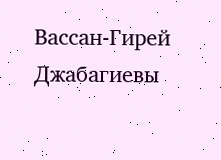Вассан-Гирей Джабагиевы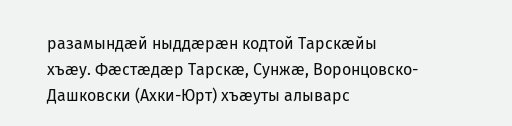разамындæй ныддæрæн кодтой Тарскæйы хъæу. Фæстæдæр Тарскæ, Сунжæ, Воронцовско-Дашковски (Ахки-Юрт) хъæуты алыварс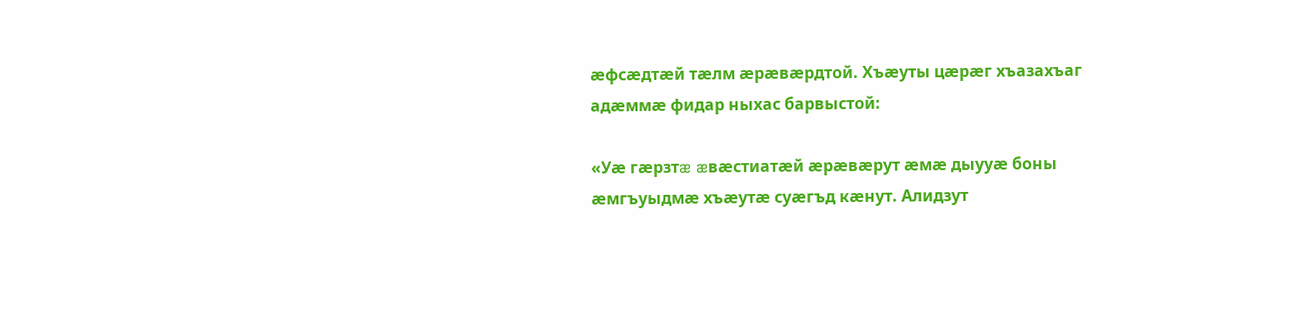æфсæдтæй тæлм æрæвæрдтой. Хъæуты цæрæг хъазахъаг адæммæ фидар ныхас барвыстой:

«Уæ гæрзтæ æвæстиатæй æрæвæрут æмæ дыууæ боны æмгъуыдмæ хъæутæ суæгъд кæнут. Алидзут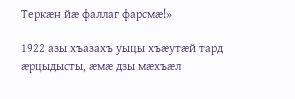Теркæн йæ фаллаг фарсмæ!»

1922 азы хъазахъ уыцы хъæутæй тард æрцыдысты, æмæ дзы мæхъæл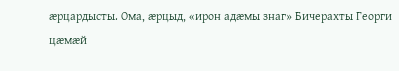æрцардысты. Ома, æрцыд, «ирон адæмы знаг» Бичерахты Георги цæмæй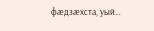фæдзæхста, уый…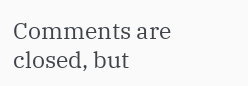Comments are closed, but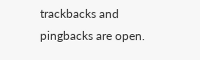trackbacks and pingbacks are open.